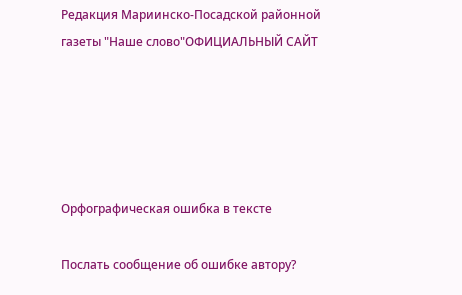Редакция Мариинско-Посадской районной газеты "Наше слово"ОФИЦИАЛЬНЫЙ САЙТ





Орфографическая ошибка в тексте

Послать сообщение об ошибке автору?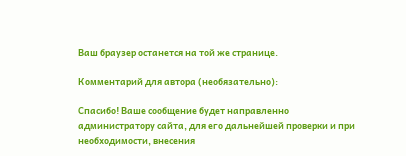Ваш браузер останется на той же странице.

Комментарий для автора (необязательно):

Спасибо! Ваше сообщение будет направленно администратору сайта, для его дальнейшей проверки и при необходимости, внесения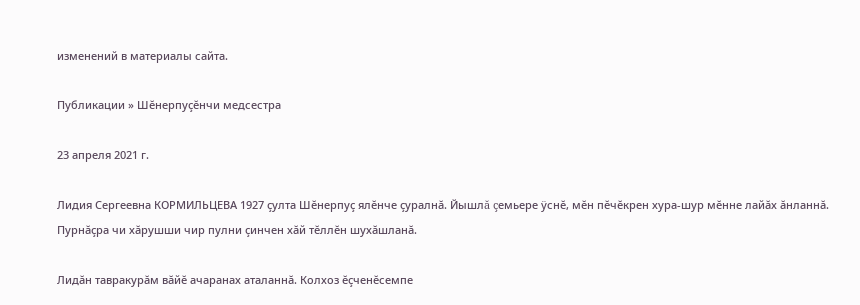изменений в материалы сайта.

Публикации » Шĕнерпуçĕнчи медсестра

23 апреля 2021 г.

Лидия Сергеевна КОРМИЛЬЦЕВА 1927 çулта Шĕнерпуç ялĕнче çуралнă. Йышлă çемьере ÿснĕ, мĕн пĕчĕкрен хура-шур мĕнне лайăх ăнланнă. Пурнăçра чи хăрушши чир пулни çинчен хăй тĕллĕн шухăшланă.

Лидăн тавракурăм вăйĕ ачаранах аталаннă. Колхоз ĕçченĕсемпе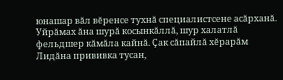юнашар вăл вĕренсе тухнă специалистсене асăрханă. Уйрăмах ăна шурă косынкăллă, шур халатлă фельдшер кăмăла кайнă. Çак сăпайлă хĕрарăм Лидăна прививка тусан,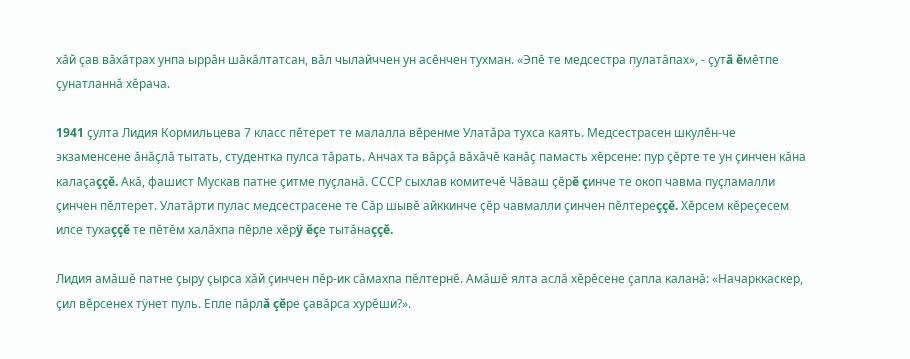хăй çав вăхăтрах унпа ыррăн шăкăлтатсан, вăл чылайччен ун асĕнчен тухман. «Эпĕ те медсестра пулатăпах», - çутă ĕмĕтпе çунатланнă хĕрача.

1941 çулта Лидия Кормильцева 7 класс пĕтерет те малалла вĕренме Улатăра тухса каять. Медсестрасен шкулĕн-че экзаменсене ăнăçлă тытать, студентка пулса тăрать. Анчах та вăрçă вăхăчĕ канăç памасть хĕрсене: пур çĕрте те ун çинчен кăна калаçаççĕ. Акă, фашист Мускав патне çитме пуçланă. СССР сыхлав комитечĕ Чăваш çĕрĕ çинче те окоп чавма пуçламалли çинчен пĕлтерет. Улатăрти пулас медсестрасене те Сăр шывĕ айккинче çĕр чавмалли çинчен пĕлтереççĕ. Хĕрсем кĕреçесем илсе тухаççĕ те пĕтĕм халăхпа пĕрле хĕрÿ ĕçе тытăнаççĕ.

Лидия амăшĕ патне çыру çырса хăй çинчен пĕр-ик сăмахпа пĕлтернĕ. Амăшĕ ялта аслă хĕрĕсене çапла каланă: «Начарккаскер, çил вĕрсенех тÿнет пуль. Епле пăрлă çĕре çавăрса хурĕши?».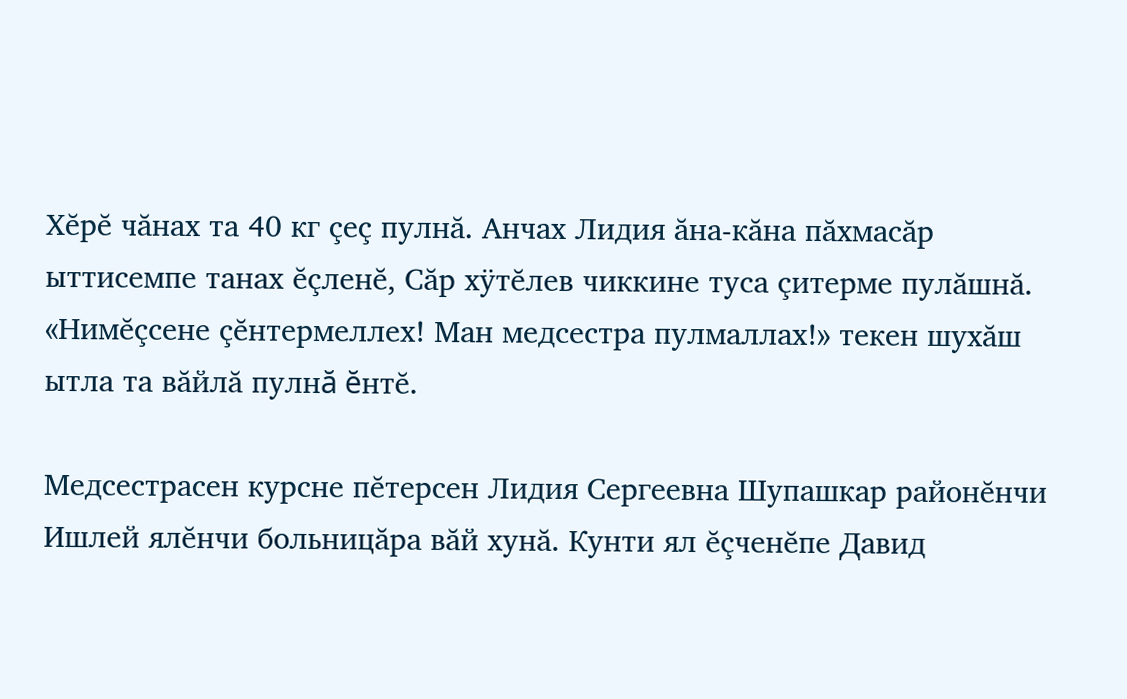Хĕрĕ чăнах та 40 кг çеç пулнă. Анчах Лидия ăна-кăна пăхмасăр ыттисемпе танах ĕçленĕ, Сăр хÿтĕлев чиккине туса çитерме пулăшнă. «Нимĕçсене çĕнтермеллех! Ман медсестра пулмаллах!» текен шухăш ытла та вăйлă пулнă ĕнтĕ.

Медсестрасен курсне пĕтерсен Лидия Сергеевна Шупашкар районĕнчи Ишлей ялĕнчи больницăра вăй хунă. Кунти ял ĕçченĕпе Давид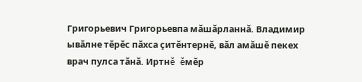Григорьевич Григорьевпа мăшăрланнă. Владимир ывăлне тĕрĕс пăхса çитĕнтернĕ, вăл амăшĕ пекех врач пулса тăнă. Иртнĕ ĕмĕр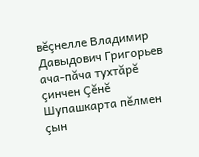вĕçнелле Владимир Давыдович Григорьев ача-пăча тухтăрĕ çинчен Çĕнĕ Шупашкарта пĕлмен çын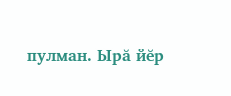пулман. Ырă йĕр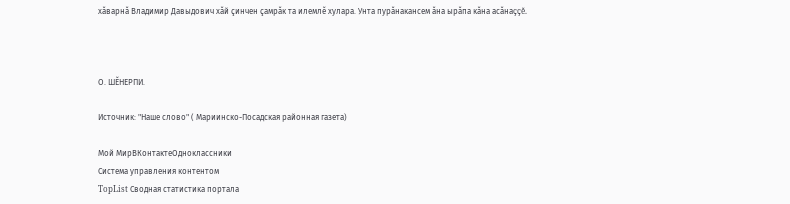хăварнă Владимир Давыдович хăй çинчен çамрăк та илемлĕ хулара. Унта пурăнакансем ăна ырăпа кăна асăнаççĕ.



О. ШĔНЕРПИ.

Источник: "Наше слово" ( Мариинско-Посадская районная газета)

Мой МирВКонтактеОдноклассники
Система управления контентом
TopList Сводная статистика портала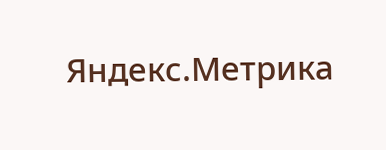Яндекс.Метрика